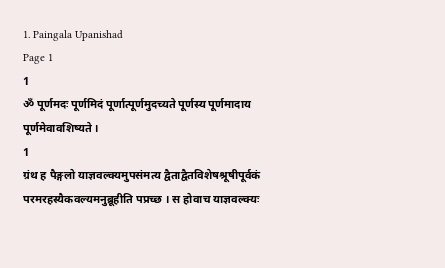1. Paingala Upanishad
Page 1
1
ॐ पूर्णमदः पूर्णमिदं पूर्णात्पूर्णमुदच्यते पूर्णस्य पूर्णमादाय पूर्णमेवावशिष्यते ।
1
ग्रंथ ह पैङ्गलो याज्ञवल्क्यमुपसंमत्य द्वैताद्वैतविशेषश्रूषीपूर्वकं परमरहस्यैकवल्यमनुब्रूहीति पप्रच्छ । स होवाच याज्ञवल्क्यः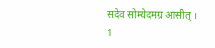सदेव सोम्येदमग्र आसीत् ।
1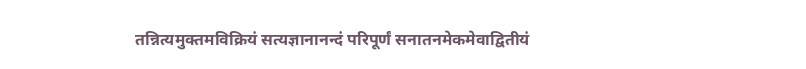तन्नित्यमुक्तमविक्रियं सत्यज्ञानानन्दं परिपूर्णं सनातनमेकमेवाद्वितीयं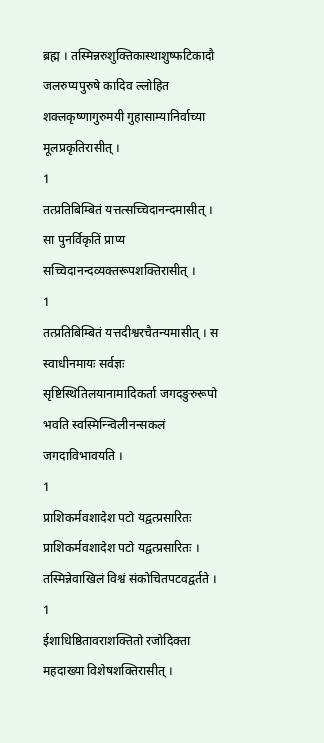ब्रह्म । तस्मिन्नरुशुक्तिकास्थाशुष्फटिकादौ जलरुप्यपुरुषे कादिव ल्लोहित शक्लकृष्णागुरुमयी गुहासाम्यानिर्वाच्या मूलप्रकृतिरासीत् ।
1
तत्प्रतिबिम्बितं यत्तत्सच्चिदानन्दमासीत् । सा पुनर्विकृतिं प्राप्य सच्चिदानन्दव्यक्तरूपशक्तिरासीत् ।
1
तत्प्रतिबिम्बितं यत्तदीश्वरचैतन्यमासीत् । स स्वाधीनमायः सर्वज्ञः सृष्टिस्थितिलयानामादिकर्ता जगदङुरुरूपो भवति स्वस्मिन्न्विलीनन्सकलं जगदाविभावयति ।
1
प्राशिकर्मवशादेश पटो यद्वत्प्रसारितः प्राशिकर्मवशादेश पटो यद्वत्प्रसारितः । तस्मिन्नेवाखिलं विश्वं संकोचितपटवद्वर्तते ।
1
ईशाधिष्ठितावराशक्तितो रजोदिक्ता महदाख्या विशेषशक्तिरासीत् ।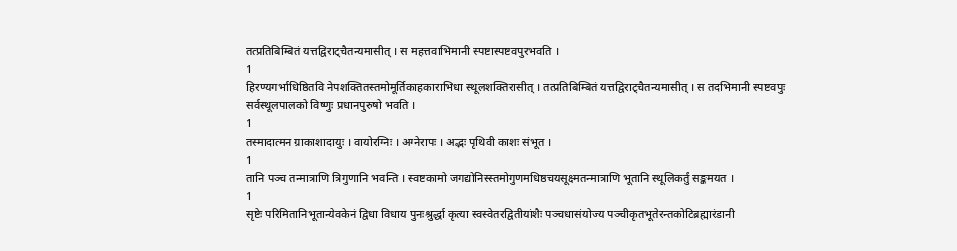तत्प्रतिबिम्बितं यत्तद्विराट्चैतन्यमासीत् । स महत्तवाभिमानी स्पष्टास्पष्टवपुरभवति ।
1
हिरण्यगर्भाधिष्ठितवि नेपशक्तितस्तमोमूर्तिकाहकाराभिधा स्थूलशक्तिरासीत् । तत्प्रतिबिम्बितं यत्तद्विराट्चैतन्यमासीत् । स तदभिमानी स्पष्टवपुः सर्वस्थूलपालको विष्णुः प्रधानपुरुषो भवति ।
1
तस्मादात्मन ग्राकाशादायुः । वायोरग्निः । अग्नेरापः । अद्भः पृथिवी काशः संभूत ।
1
तानि पञ्च तन्मात्राणि त्रिगुणानि भवन्ति । स्वष्टकामो जगद्योनिस्स्तमोगुणमधिष्ठचयसूक्ष्मतन्मात्राणि भूतानि स्थूलिकर्तुं सङ्कमयत ।
1
सृष्टेः परिमितानिभूतान्येवकेनं द्विधा विधाय पुनःश्रुर्द्धा कृत्या स्वस्वेतरद्वितीयांशैः पञ्चधासंयोज्य पञ्चीकृतभूतेरन्तकोटिब्रह्मारंडानी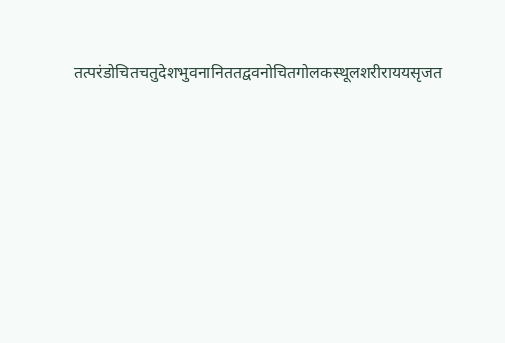तत्परंडोचितचतुदेशभुवनानिततद्ववनोचितगोलकस्थूलशरीराययसृजत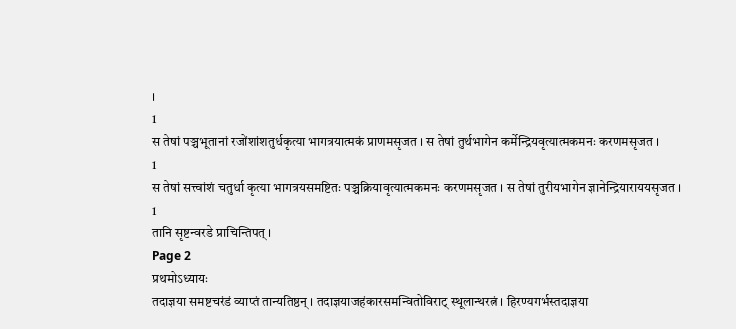।
1
स तेषां पञ्चभूतानां रजोंशांशतुर्धकृत्या भागत्रयात्मकं प्राणमसृजत । स तेषां तुर्थभागेन कर्मेन्द्रियवृत्यात्मकमनः करणमसृजत ।
1
स तेषां सत्त्वांशं चतुर्धा कृत्या भागत्रयसमष्टितः पञ्चक्रियावृत्यात्मकमनः करणमसृजत । स तेषां तुरीयभागेन ज्ञानेन्द्रियाराययसृजत ।
1
तानि सृष्टन्वरडे प्राचिन्तिपत् ।
Page 2
प्रथमोऽध्यायः
तदाज्ञया समष्टचरंडं व्याप्तं तान्यतिष्ठन् । तदाज्ञयाजहंकारसमन्वितोविराट् स्थूलान्थरत्नं । हिरण्यगर्भस्तदाज्ञया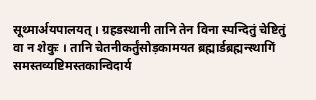सूथ्मार्अयपालयत् । ग्रहडस्थानी तानि तेन विना स्पन्दितुं चेष्टितुं वा न शेकुः । तानि चेतनीकर्तुंसोड़कामयत ब्रह्मार्डब्रह्मन्स्थागिं समस्तव्यष्टिमस्तकान्विदार्य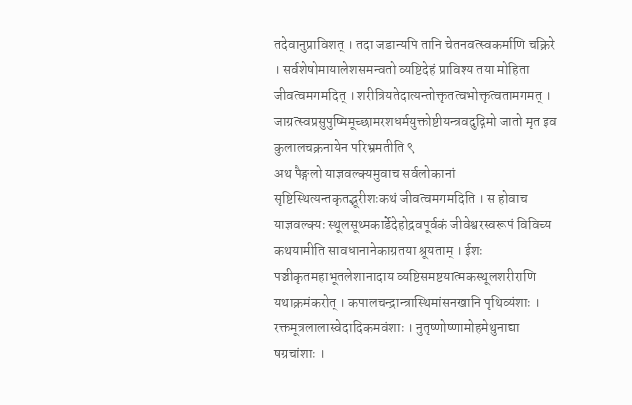तदेवानुप्राविशत् । तदा जडान्यपि तानि चेतनवत्स्वकर्माणि चक्रिरे । सर्वशेषोमायालेशसमन्वतो व्यष्टिदेहं प्राविश्य तया मोहिता जीवत्वमगमदित् । शरीत्रियतेदात्यन्तोक्तृतत्वभोक्तृत्वतामगमत् । जाग्रत्स्वप्रसुपुष्मिमूच्छामरशधर्मयुक्तोष्टीयन्त्रवदुद्गिमो जातो मृत इव कुलालचक्रनायेन परिभ्रमतीति ९
अथ पैङ्गलो याज्ञवल्क्यमुवाच सर्वलोकानां सृष्टिस्थित्यन्तकृतद्भूरीशःकथं जीवत्वमगमदिति । स होवाच याज्ञवल्क्यः स्थूलसूथ्मकार्डेदेहोद्रवपूर्वकं जीवेश्वरस्वरूपं विविच्य कथयामीति सावधानानेकाग्रतया श्रूयताम् । ईशः पञ्चीकृतमहाभूतलेशानादाय व्यष्टिसमष्टयात्मकस्थूलशरीराणि यथाक्रमंकरोत् । कपालचन्द्रान्त्रास्थिमांसनखानि पृथिव्यंशाः । रक्तमूत्रलालास्वेदादिकमवंशाः । नुतृष्णोष्णामोहमेथुनाद्या षग्रचांशाः ।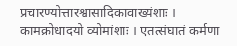प्रचारण्योत्तारश्वासादिकावाख्यंशाः । कामक्रोधादयो व्योमांशाः । एतत्संघातं कर्मणा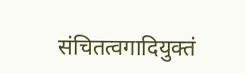संचितत्वगादियुक्तं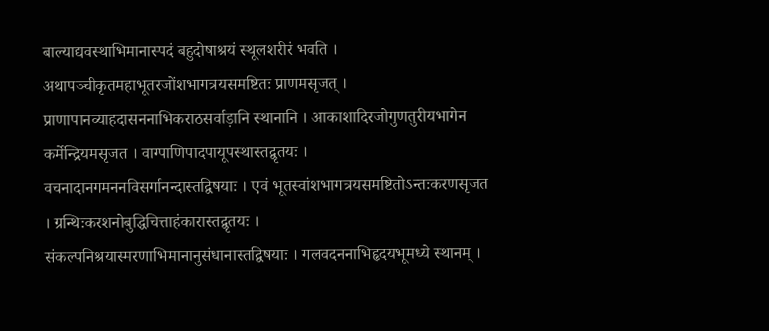बाल्याद्यवस्थाभिमानास्पदं बहुदोषाश्रयं स्थूलशरीरं भवति । अथापञ्चीकृतमहाभूतरजोंशभागत्रयसमष्टितः प्राणमसृजत् । प्राणापानव्याहदासननाभिकराठसर्वाड़ानि स्थानानि । आकाशादिरजोगुणतुरीयभागेन कर्मेन्द्रियमसृजत । वाग्पाणिपादपायूपस्थास्तद्वृतयः । वचनादानगमननविसर्गानन्दास्तद्विषयाः । एवं भूतस्वांशभागत्रयसमष्टितोऽन्तःकरणसृजत । ग्रन्थिःकरशनोबुद्धिचित्ताहंकारास्तद्वृतयः । संकल्पनिश्रयास्मरणाभिमानानुसंधानास्तद्विषयाः । गलवदननाभिहृदयभूमध्ये स्थानम् ।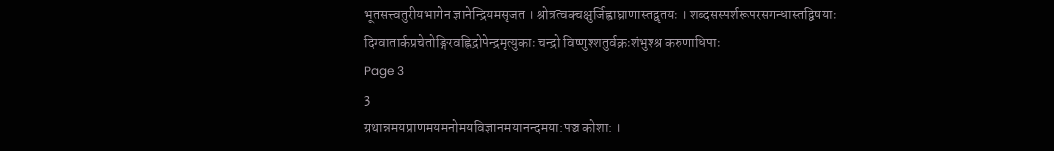भूतसत्त्वतुरीयभागेन ज्ञानेन्द्रियमसृजत । श्रोत्रत्वक्चक्षुर्जिह्वाघ्राणास्तद्वृतयः । शब्दसस्पर्शरूपरसगन्धास्तद्विषयाः
दिग्वातार्कप्रचेतोङ्गिरवह्निद्रोपेन्द्रमृत्युकाः चन्द्रो विष्णुश्शतुर्वक्रःशंभुश्श्र करुणाधिपाः
Page 3
3
ग्रथान्नमयप्राणमयमनोमयविज्ञानमयानन्दमया:पञ्च कोशा: ।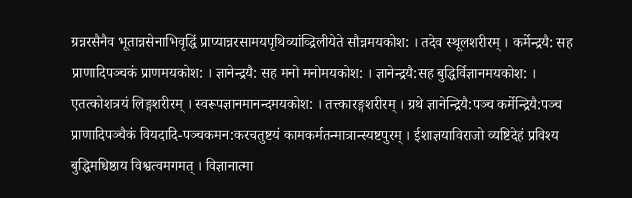ग्रन्नरसैनैव भूतान्नसेनाभिवृद्धिं प्राप्यान्नरसामयपृथिव्यांव्द्रिलीयेते सौन्नमयकोश: । तदेव स्थूलशरीरम् । कर्मेन्द्रयै: सह प्राणादिपञ्चकं प्राणमयकोश: । ज्ञानेन्द्रयै: सह मनो मनोमयकोश: । ज्ञानेन्द्रयै:सह बुद्धिर्विज्ञानमयकोश: । एतत्कोशत्रयं लिङ्गशरीरम् । स्वरूपज्ञानमानन्दमयकोश: । तत्त्कारङ्गशरीरम् । ग्रथे ज्ञानेन्द्रियै:पञ्च कर्मेन्द्रियै:पञ्च प्राणादिपञ्चैकं वियदादि-पञ्चकमन:करचतुष्टयं कामकर्मतन्मात्रान्स्यष्टपुरम् । ईशाज्ञयाविराजो व्यष्टिदेहं प्रविश्य बुद्धिमधिष्ठाय विश्वत्वमगमत् । विज्ञानात्मा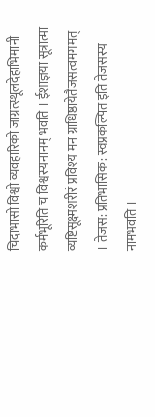चिदाभासो विश्वो व्यवहारिको जाग्रत्स्थूलदेहाभिमानी कर्मभूरिति च विश्वस्यनानम् भवति । ईशाज्ञया सूत्रात्मा व्यष्टिसूक्ष्मशरीरं प्रविश्य मन ग्राधिष्ठायेतैजसत्वमगमत् । तेजस: प्रतिभासिक: स्वप्रकल्पित इति तेजसस्य नामभवति ।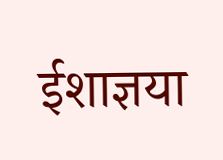ईशाज्ञया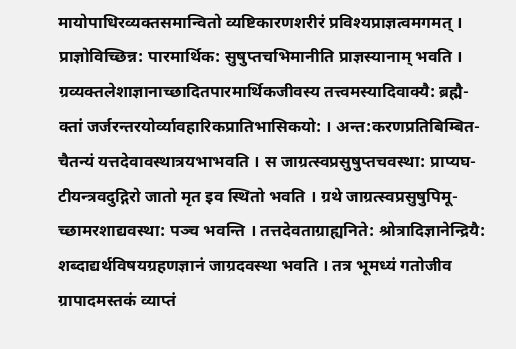मायोपाधिरव्यक्तसमान्वितो व्यष्टिकारणशरीरं प्रविश्यप्राज्ञत्वमगमत् । प्राज्ञोविच्छिन्न: पारमार्थिक: सुषुप्तचभिमानीति प्राज्ञस्यानाम् भवति । ग्रव्यक्तलेशाज्ञानाच्छादितपारमार्थिकजीवस्य तत्त्वमस्यादिवाक्यै: ब्रह्मै-क्तां जर्जरन्तरयोर्व्यावहारिकप्रातिभासिकयो: । अन्त:करणप्रतिबिम्बित-चैतन्यं यत्तदेवावस्थात्रयभाभवति । स जाग्रत्स्वप्रसुषुप्तचवस्था: प्राप्यघ-टीयन्त्रवदुद्गिरो जातो मृत इव स्थितो भवति । ग्रथे जाग्रत्स्वप्रसुषुपिमू-च्छामरशाद्यवस्था: पञ्च भवन्ति । तत्तदेवताग्राह्यनिते: श्रोत्रादिज्ञानेन्द्रियै: शब्दाद्यर्थविषयग्रहणज्ञानं जाग्रदवस्था भवति । तत्र भूमध्यं गतोजीव ग्रापादमस्तकं व्याप्तं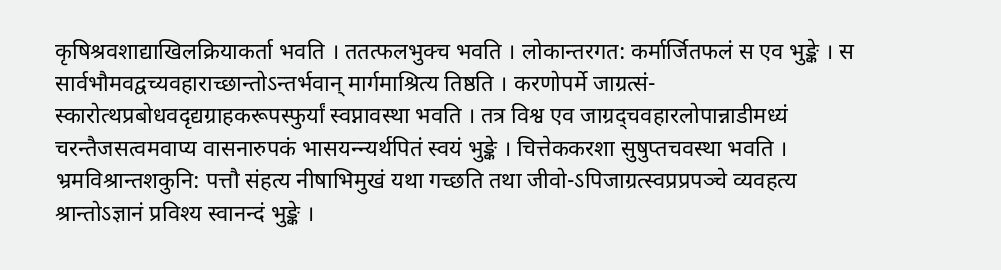कृषिश्रवशाद्याखिलक्रियाकर्ता भवति । ततत्फलभुक्च भवति । लोकान्तरगत: कर्मार्जितफलं स एव भुङ्के । स सार्वभौमवद्वच्यवहाराच्छान्तोऽन्तर्भवान् मार्गमाश्रित्य तिष्ठति । करणोपर्मे जाग्रत्सं-स्कारोत्थप्रबोधवदृद्यग्राहकरूपस्फुर्यां स्वप्नावस्था भवति । तत्र विश्व एव जाग्रद्चवहारलोपान्नाडीमध्यं चरन्तैजसत्वमवाप्य वासनारुपकं भासयन्न्यर्थपितं स्वयं भुङ्के । चित्तेककरशा सुषुप्तचवस्था भवति । भ्रमविश्रान्तशकुनि: पत्तौ संहत्य नीषाभिमुखं यथा गच्छति तथा जीवो-ऽपिजाग्रत्स्वप्रप्रपञ्चे व्यवहत्य श्रान्तोऽज्ञानं प्रविश्य स्वानन्दं भुङ्के ।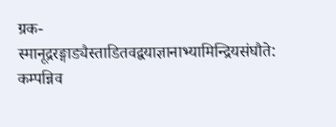ग्रक-स्मानूद्ररङ्गाड्यैस्ताडितवद्वयाज्ञानाभ्यामिन्द्रियसंघौते: कम्पन्निव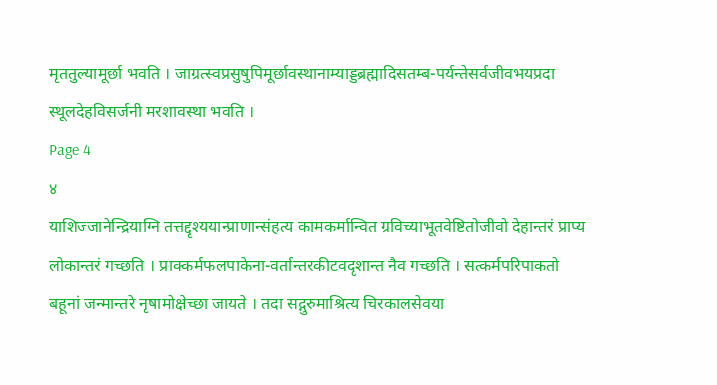मृततुल्यामूर्छा भवति । जाग्रत्स्वप्रसुषुपिमूर्छावस्थानाम्याड्डब्रह्मादिसतम्ब-पर्यन्तेसर्वजीवभयप्रदा स्थूलदेहविसर्जनी मरशावस्था भवति ।
Page 4
४
याशिज्जानेन्द्रियाग्नि तत्तद्दृश्ययान्प्राणान्संहत्य कामकर्मान्वित ग्रविच्याभूतवेष्टितोजीवो देहान्तरं प्राप्य लोकान्तरं गच्छति । प्राक्कर्मफलपाकेना-वर्तान्तरकीटवदृशान्त नैव गच्छति । सत्कर्मपरिपाकतो बहूनां जन्मान्तरे नृषामोक्षेच्छा जायते । तदा सद्गुरुमाश्रित्य चिरकालसेवया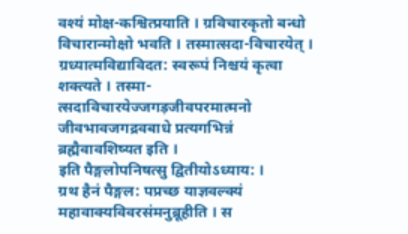वश्यं मोक्ष-कश्वित्प्रयाति । ग्रविचारकृतो बन्धो विचारान्मोक्षो भवति । तस्मात्सदा-विचारयेत् । ग्रध्यात्मविद्याविदत: स्वरूपं निश्चयं कृत्वा शक्त्यते । तस्मा-त्सदाविचारयेज्जगड़जीवपरमात्मनो जीवभावजगद्रवबाधे प्रत्यगभिन्नं ब्रह्मैवावशिष्यत इति ।
इति पैङ्गलोपनिषत्सु द्वितीयोऽध्याय: ।
ग्रथ हैनं पैङ्गल: पप्रच्छ याज्ञवल्क्यं महावाक्यविवरसंमनुब्रूहीति । स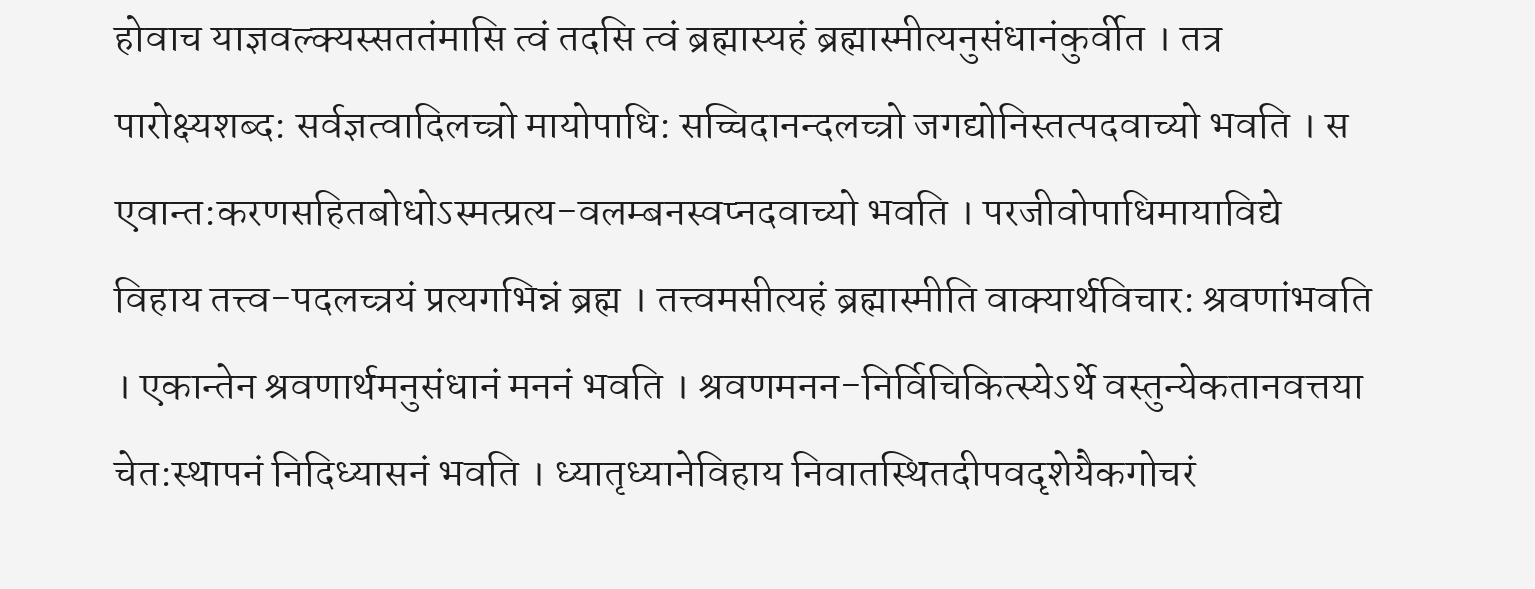होवाच याज्ञवल्क्यस्सततंमासि त्वं तदसि त्वं ब्रह्मास्यहं ब्रह्मास्मीत्यनुसंधानंकुर्वीत । तत्र पारोक्ष्यशब्द: सर्वज्ञत्वादिलच्त्रो मायोपाधि: सच्चिदानन्दलच्त्रो जगद्योनिस्तत्पदवाच्यो भवति । स एवान्त:करणसहितबोधोऽस्मत्प्रत्य-वलम्बनस्वप्नदवाच्यो भवति । परजीवोपाधिमायाविद्ये विहाय तत्त्व-पदलच्त्रयं प्रत्यगभिन्नं ब्रह्म । तत्त्वमसीत्यहं ब्रह्मास्मीति वाक्यार्थविचार: श्रवणांभवति । एकान्तेन श्रवणार्थमनुसंधानं मननं भवति । श्रवणमनन-निर्विचिकित्स्येऽर्थे वस्तुन्येकतानवत्तया चेत:स्थापनं निदिध्यासनं भवति । ध्यातृध्यानेविहाय निवातस्थितदीपवदृशेयैकगोचरं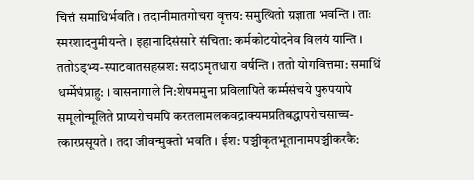चित्तं समाधिर्भवति । तदानीमातगोचरा वृत्तय: समुत्थितो ग्रज्ञाता भवन्ति । ताः स्मरशादनुमीयन्ते । इहानादिसंसारे संचिता: कर्मकोटयोदनेव विलयं यान्ति । ततोऽड्भ्य-स्पाटवातसहस्रश: सदाऽमृतधारा वर्षन्ति । ततो योगवित्तमा: समाधिं धर्म्मेघंप्राहु: । वासनागाले नि:शेषममुना प्रविलापिते कर्म्मसंचये पुरुपयापे समूलोन्मूलिते प्राप्यरोचमपि करतलामलकवद्राक्यमप्रतिबद्धापरोचसाच्च-त्कारप्रसूयते । तदा जीवन्मुक्तो भवति । ईश: पञ्चीकृतभूतानामपञ्चीकरकै: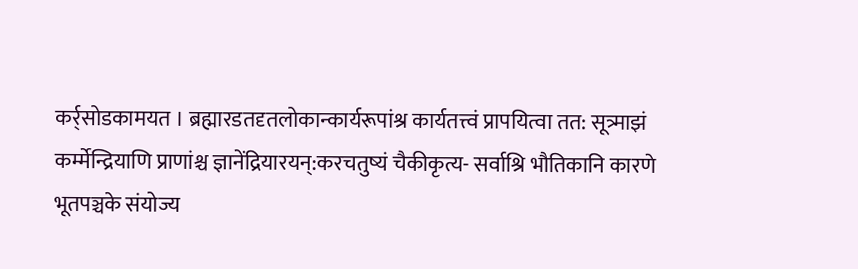कर्र्सोडकामयत । ब्रह्मारडतदृतलोकान्कार्यरूपांश्र कार्यतत्त्वं प्रापयित्वा तत: सूत्र्माझं कर्म्मेन्द्रियाणि प्राणांश्च ज्ञानेंद्रियारयन्:करचतुष्यं चैकीकृत्य- सर्वाश्रि भौतिकानि कारणे भूतपञ्चके संयोज्य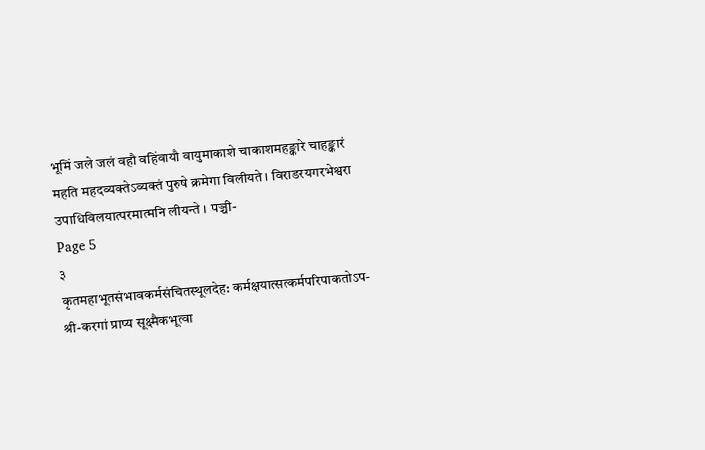भूमिं जले जलं वहौ वहिंवायौ वायुमाकाशे चाकाशमहङ्कारे चाहङ्कारं महति महदव्यक्तेऽव्यक्तं पुरुषे क्रमेगा विलीयते । विराडरयगरभेश्वरा उपाधिविलयात्परमात्मनि लीयन्ते । पञ्ची-
Page 5
३
कृतमहाभूतसंभावकर्मसंचितस्थूलदेह: कर्मक्षयात्सत्कर्मपरिपाकतोऽप- श्री-करगां प्राप्य सूक्ष्मैकभूत्वा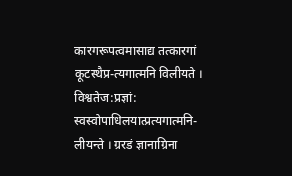कारगरूपत्वमासाद्य तत्कारगां कूटस्थैप्र-त्यगात्मनि विलीयते । विश्वतेज:प्रज्ञां: स्वस्वोपाधिलयात्प्रत्यगात्मनि-लीयन्ते । ग्ररडं ज्ञानाग्रिना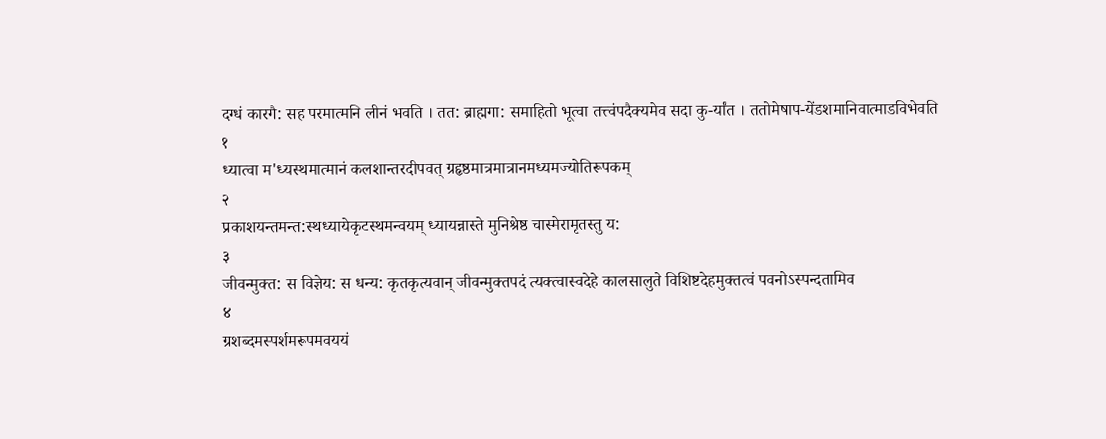दग्धं कारगै: सह परमात्मनि लीनं भवति । तत: ब्राह्मगा: समाहितो भूत्वा तत्त्वंपदैक्यमेव सदा कु-र्यांत । ततोमेषाप-येंडशमानिवात्माडविभेवति
१
ध्यात्वा म'ध्यस्थमात्मानं कलशान्तरदीपवत् ग्रहृष्ठमात्रमात्रानमध्यमज्योतिरूपकम्
२
प्रकाशयन्तमन्त:स्थध्यायेकृटस्थमन्वयम् ध्यायन्नास्ते मुनिश्रेष्ठ चास्मेरामृतस्तु य:
३
जीवन्मुक्त: स विज्ञेय: स धन्य: कृतकृत्यवान् जीवन्मुक्तपदं त्यक्त्वास्वदेहे कालसालुते विशिष्टदेहमुक्तत्वं पवनोऽस्पन्दतामिव
४
ग्रशब्दमस्पर्शमरूपमवययं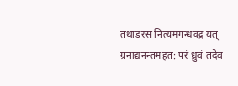तथाडरस नित्यमगन्धवद्र यत् ग्रनाद्यनन्तमहत: परं ध्रुवं तदेव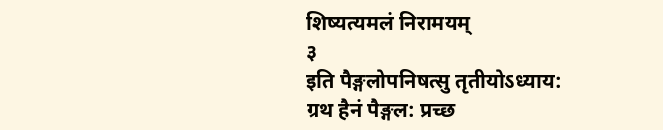शिष्यत्यमलं निरामयम्
३
इति पैङ्गलोपनिषत्सु तृतीयोऽध्याय:
ग्रथ हैनं पैङ्गल: प्रच्छ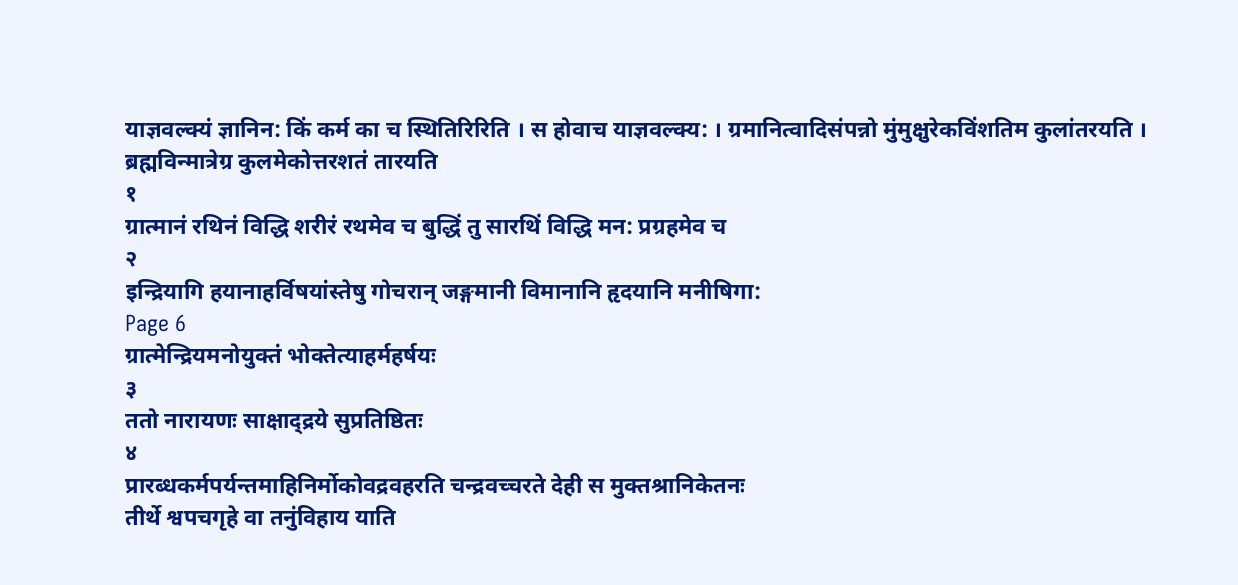याज्ञवल्क्यं ज्ञानिन: किं कर्म का च स्थितिरिरिति । स होवाच याज्ञवल्क्य: । ग्रमानित्वादिसंपन्नो मुंमुक्षुरेकविंशतिम कुलांतरयति । ब्रह्मविन्मात्रेग्र कुलमेकोत्तरशतं तारयति
१
ग्रात्मानं रथिनं विद्धि शरीरं रथमेव च बुद्धिं तु सारथिं विद्धि मन: प्रग्रहमेव च
२
इन्द्रियागि हयानाहर्विषयांस्तेषु गोचरान् जङ्गमानी विमानानि हृदयानि मनीषिगा:
Page 6
ग्रात्मेन्द्रियमनोयुक्तं भोक्तेत्याहर्महर्षयः
३
ततो नारायणः साक्षाद्द्रये सुप्रतिष्ठितः
४
प्रारब्धकर्मपर्यन्तमाहिनिर्मोकोवद्रवहरति चन्द्रवच्चरते देही स मुक्तश्रानिकेतनः
तीर्थे श्वपचगृहे वा तनुंविहाय याति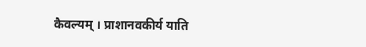कैवल्यम् । प्राशानवकीर्य याति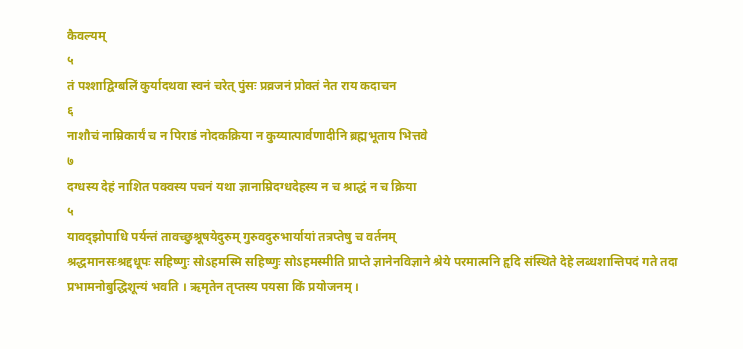कैवल्यम्
५
तं पश्शाद्विग्बलिं कुर्यादथवा स्वनं चरेत् पुंसः प्रव्रजनं प्रोक्तं नेत राय कदाचन
६
नाशौचं नाम्रिकार्यं च न पिराडं नोदकक्रिया न कुय्यात्पार्वणादीनि ब्रह्मभूताय भित्तवे
७
दग्धस्य देहं नाशित पक्वस्य पचनं यथा ज्ञानाम्रिदग्धदेहस्य न च श्राद्धं न च क्रिया
५
यावद्झोपाधि पर्यन्तं तावच्छुश्रूषयेदुरुम् गुरुवदुरुभार्यायां तत्रप्तेषु च वर्तनम्
श्रद्धमानसःश्रद्दधूपः सहिष्णुः सोऽहमस्मि सहिष्णुः सोऽहमस्मीति प्राप्ते ज्ञानेनविज्ञाने श्रेये परमात्मनि हृदि संस्थिते देहे लब्धशान्तिपदं गते तदा प्रभामनोबुद्धिशून्यं भवति । ऋमृतेन तृप्तस्य पयसा किं प्रयोजनम् ।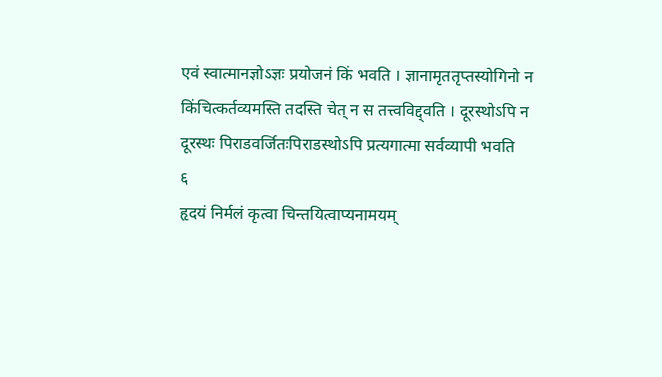एवं स्वात्मानज्ञोऽज्ञः प्रयोजनं किं भवति । ज्ञानामृततृप्तस्योगिनो न किंचित्कर्तव्यमस्ति तदस्ति चेत् न स तत्त्वविद्द्वति । दूरस्थोऽपि न दूरस्थः पिराडवर्जितःपिराडस्थोऽपि प्रत्यगात्मा सर्वव्यापी भवति
६
हृदयं निर्मलं कृत्वा चिन्तयित्वाप्यनामयम्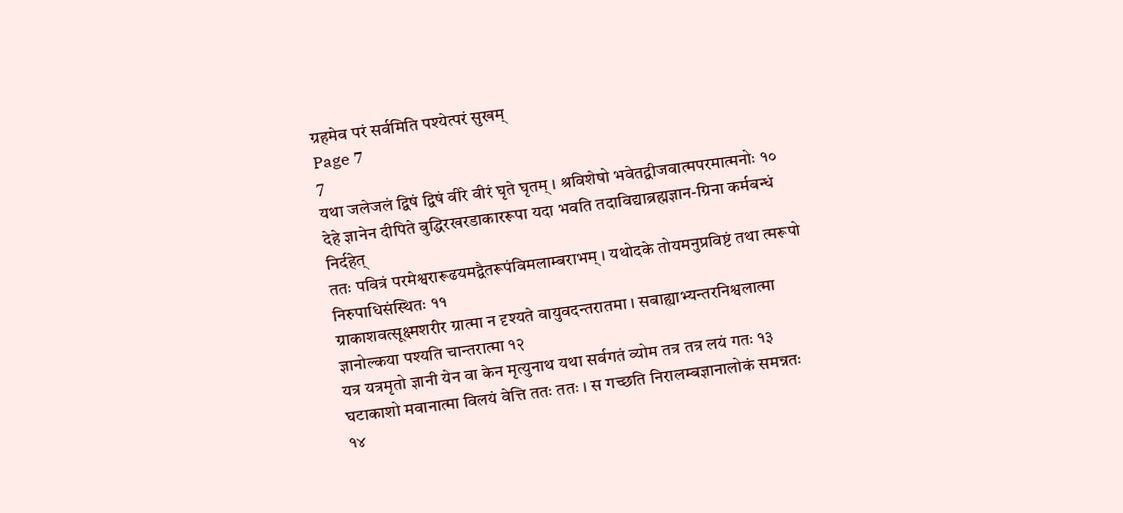ग्रहमेव परं सर्वमिति पश्येत्परं सुखम्
Page 7
7
यथा जलेजलं द्विषं द्विषं वीरे वीरं घृते घृतम् । श्रविशेषो भवेतद्वीजवात्मपरमात्मनोः १०
देहे ज्ञानेन दीपिते बुद्धिरखरडाकाररूपा यदा भवति तदाविद्याब्रह्मज्ञान-ग्रिना कर्मबन्धं निर्दहेत्
ततः पवित्रं परमेश्वरारूढयमद्वैतरूपंविमलाम्बराभम् । यथोदके तोयमनुप्रविष्टं तथा त्मरूपो निरुपाधिसंस्थितः ११
ग्राकाशवत्सूक्ष्मशरीर ग्रात्मा न दृश्यते वायुवदन्तरातमा । सबाह्याभ्यन्तरनिश्वलात्मा ज्ञानोल्कया पश्यति चान्तरात्मा १२
यत्र यत्रमृतो ज्ञानी येन वा केन मृत्युनाथ यथा सर्वगतं व्योम तत्र तत्र लयं गतः १३
घटाकाशो मवानात्मा विलयं वेत्ति ततः ततः । स गच्छति निरालम्बज्ञानालोकं समन्नतः १४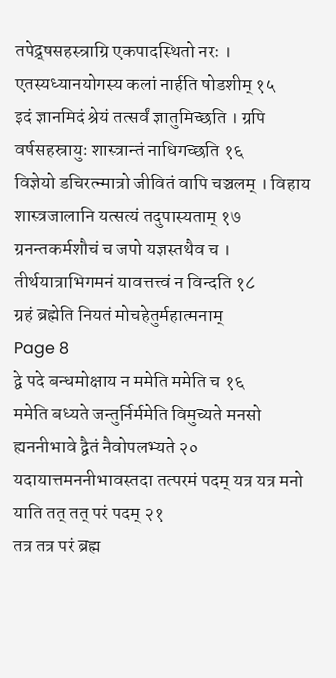तपेद्र्षसहस्न्राग्रि एकपादस्थितो नरः । एतस्यध्यानयोगस्य कलां नार्हति षोडशीम् १५
इदं ज्ञानमिदं श्रेयं तत्सर्वं ज्ञातुमिच्छति । ग्रपि वर्षसहस्रायुः शास्त्रान्तं नाधिगच्छति १६
विज्ञेयो डचिरत्न्मात्रो जीवितं वापि चञ्चलम् । विहाय शास्त्रजालानि यत्सत्यं तदुपास्यताम् १७
ग्रनन्तकर्मशौचं च जपो यज्ञस्तथैव च । तीर्थयात्राभिगमनं यावत्तत्त्वं न विन्दति १८
ग्रहं ब्रह्मेति नियतं मोचहेतुर्महात्मनाम्
Page 8
द्वे पदे बन्धमोक्षाय न ममेति ममेति च १६
ममेति बध्यते जन्तुर्निर्ममेति विमुच्यते मनसो ह्यननीभावे द्वैतं नैवोपलभ्यते २०
यदायात्तमननीभावस्तदा तत्परमं पदम् यत्र यत्र मनो याति तत् तत् परं पदम् २१
तत्र तत्र परं ब्रह्म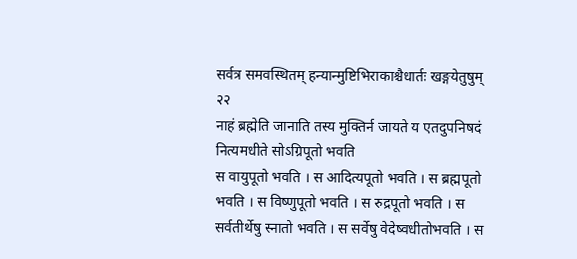सर्वत्र समवस्थितम् हन्यान्मुष्टिभिराकाश्चैधार्तः खङ्गयेतुषुम् २२
नाहं ब्रह्मेति जानाति तस्य मुक्तिर्न जायते य एतदुपनिषदं नित्यमधीते सोऽग्रिपूतो भवति
स वायुपूतो भवति । स आदित्यपूतो भवति । स ब्रह्मपूतो भवति । स विष्णुपूतो भवति । स रुद्रपूतो भवति । स सर्वतीर्थेषु स्नातो भवति । स सर्वेषु वेदेष्वधीतोभवति । स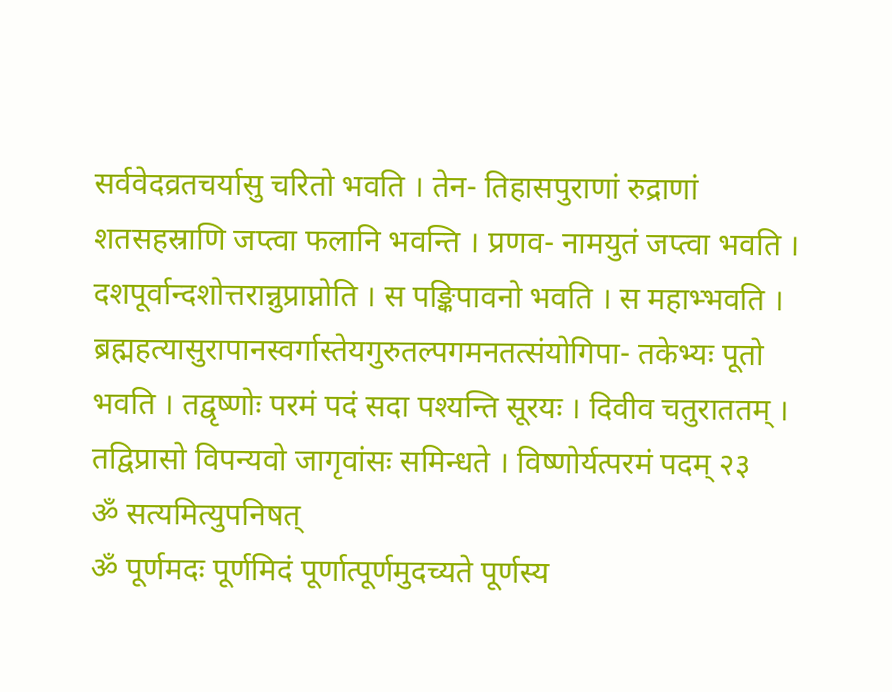सर्ववेदव्रतचर्यासु चरितो भवति । तेन- तिहासपुराणां रुद्राणां शतसहस्राणि जप्त्वा फलानि भवन्ति । प्रणव- नामयुतं जप्त्वा भवति । दशपूर्वान्दशोत्तरान्नुप्राप्नोति । स पङ्किपावनो भवति । स महाभ्भवति । ब्रह्महत्यासुरापानस्वर्गास्तेयगुरुतल्पगमनतत्संयोगिपा- तकेभ्यः पूतो भवति । तद्वृष्णोः परमं पदं सदा पश्यन्ति सूरयः । दिवीव चतुराततम् । तद्विप्रासो विपन्यवो जागृवांसः समिन्धते । विष्णोर्यत्परमं पदम् २३
ॐ सत्यमित्युपनिषत्
ॐ पूर्णमदः पूर्णमिदं पूर्णात्पूर्णमुदच्यते पूर्णस्य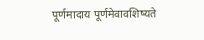पूर्णमादाय पूर्णमेवावशिष्यते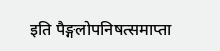इति पैङ्गलोपनिषत्समाप्ता